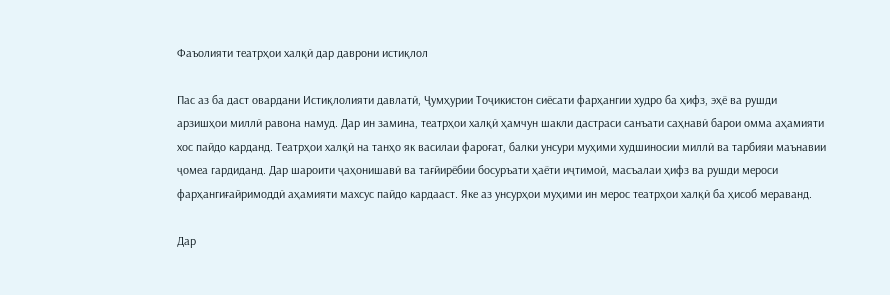Фаъолияти театрҳои халқӣ дар даврони истиқлол

Пас аз ба даст овардани Истиқлолияти давлатӣ, Ҷумҳурии Тоҷикистон сиёсати фарҳангии худро ба ҳифз, эҳё ва рушди арзишҳои миллӣ равона намуд. Дар ин замина, театрҳои халқӣ ҳамчун шакли дастраси санъати саҳнавӣ барои омма аҳамияти хос пайдо карданд. Театрҳои халқӣ на танҳо як василаи фароғат, балки унсури муҳими худшиносии миллӣ ва тарбияи маънавии ҷомеа гардиданд. Дар шароити ҷаҳонишавӣ ва тағйирёбии босуръати ҳаёти иҷтимоӣ, масъалаи ҳифз ва рушди мероси фарҳангиғайримоддӣ аҳамияти махсус пайдо кардааст. Яке аз унсурҳои муҳими ин мерос театрҳои халқӣ ба ҳисоб мераванд.

Дар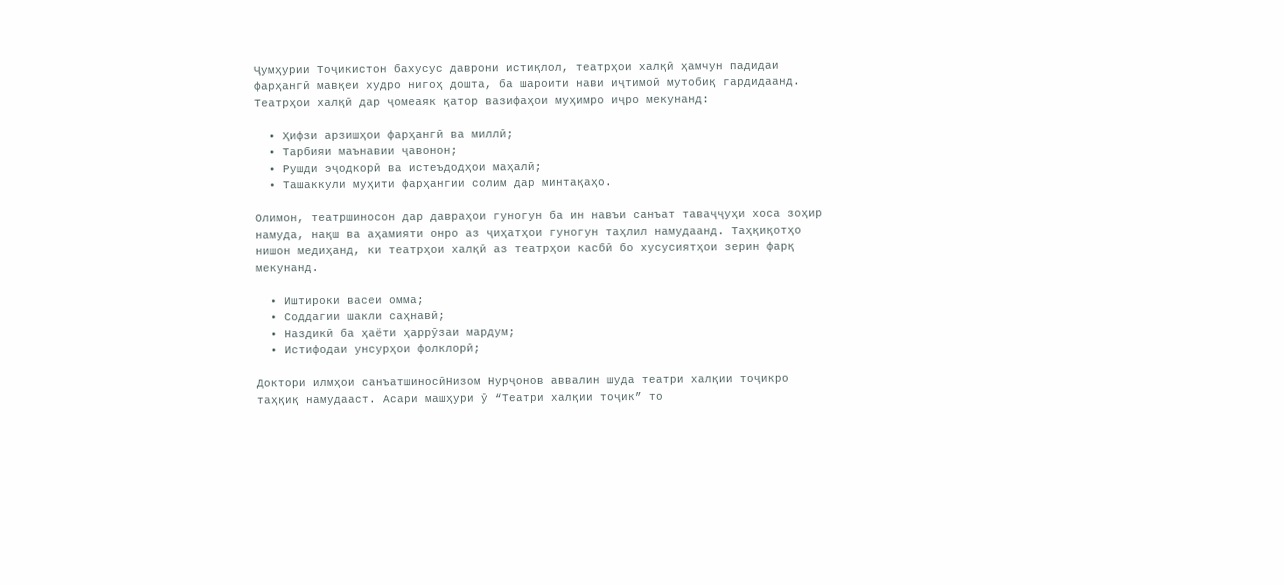Ҷумҳурии Тоҷикистон бахусус даврони истиқлол, театрҳои халқӣ ҳамчун падидаи фарҳангӣ мавқеи худро нигоҳ дошта, ба шароити нави иҷтимоӣ мутобиқ гардидаанд. Театрҳои халқӣ дар ҷомеаяк қатор вазифаҳои муҳимро иҷро мекунанд:

  • Ҳифзи арзишҳои фарҳангӣ ва миллӣ;
  • Тарбияи маънавии ҷавонон;
  • Рушди эҷодкорӣ ва истеъдодҳои маҳалӣ;
  • Ташаккули муҳити фарҳангии солим дар минтақаҳо.

Олимон, театршиносон дар давраҳои гуногун ба ин навъи санъат таваҷҷуҳи хоса зоҳир намуда, нақш ва аҳамияти онро аз ҷиҳатҳои гуногун таҳлил намудаанд. Таҳқиқотҳо нишон медиҳанд, ки театрҳои халқӣ аз театрҳои касбӣ бо хусусиятҳои зерин фарқ мекунанд.

  • Иштироки васеи омма;
  • Соддагии шакли саҳнавӣ;
  • Наздикӣ ба ҳаёти ҳаррӯзаи мардум;
  • Истифодаи унсурҳои фолклорӣ;

Доктори илмҳои санъатшиносӣНизом Нурҷонов аввалин шуда театри халқии тоҷикро таҳқиқ намудааст. Асари машҳури ӯ “Театри халқии тоҷик” то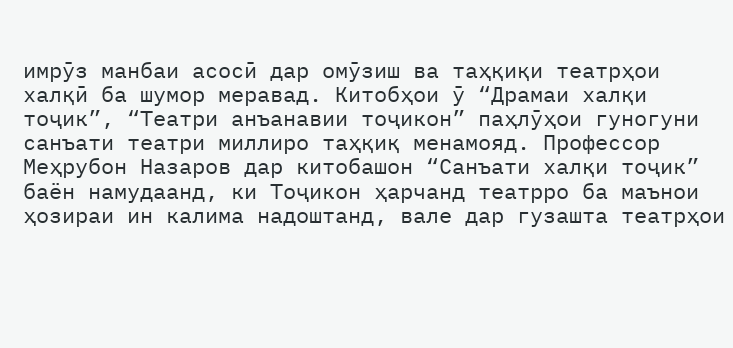имрӯз манбаи асосӣ дар омӯзиш ва таҳқиқи театрҳои халқӣ ба шумор меравад. Китобҳои ӯ “Драмаи халқи тоҷик”, “Театри анъанавии тоҷикон” паҳлӯҳои гуногуни санъати театри миллиро таҳқиқ менамояд. Профессор Меҳрубон Назаров дар китобашон “Санъати халқи тоҷик” баён намудаанд, ки Тоҷикон ҳарчанд театрро ба маънои ҳозираи ин калима надоштанд, вале дар гузашта театрҳои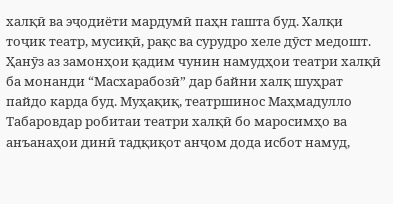халқӣ ва эҷодиёти мардумӣ паҳн гашта буд. Халқи тоҷик театр, мусиқӣ, рақс ва сурудро хеле дӯст медошт. Ҳанӯз аз замонҳои қадим чунин намудҳои театри халқӣ ба монанди “Масхарабозӣ” дар байни халқ шуҳрат пайдо карда буд. Муҳақиқ, театршинос Маҳмадулло Табаровдар робитаи театри халқӣ бо маросимҳо ва анъанаҳои динӣ тадқиқот анҷом дода исбот намуд,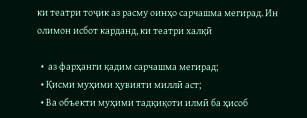ки театри тоҷик аз расму оинҳо сарчашма мегирад. Ин олимон исбот карданд, ки театри халқӣ

  •  аз фарҳанги қадим сарчашма мегирад;
  • Қисми муҳими ҳувияти миллӣ аст;
  • Ва объекти муҳими тадқиқоти илмӣ ба ҳисоб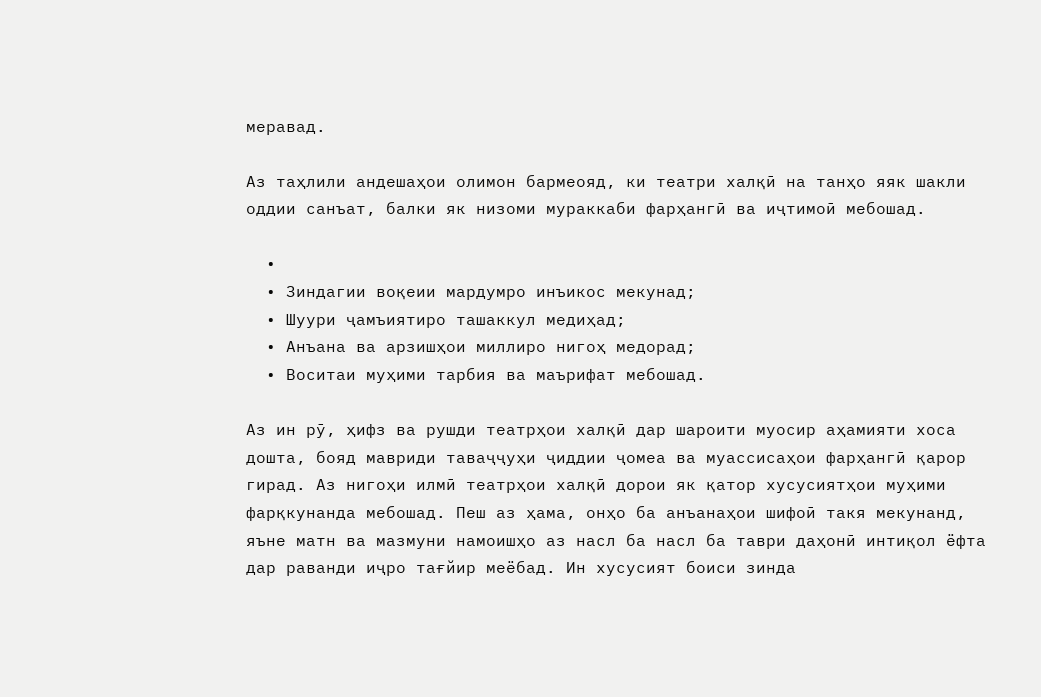меравад.

Аз таҳлили андешаҳои олимон бармеояд, ки театри халқӣ на танҳо яяк шакли оддии санъат, балки як низоми мураккаби фарҳангӣ ва иҷтимоӣ мебошад.

  •
  • Зиндагии воқеии мардумро инъикос мекунад;
  • Шуури ҷамъиятиро ташаккул медиҳад;
  • Анъана ва арзишҳои миллиро нигоҳ медорад;
  • Воситаи муҳими тарбия ва маърифат мебошад.

Аз ин рӯ, ҳифз ва рушди театрҳои халқӣ дар шароити муосир аҳамияти хоса дошта, бояд мавриди таваҷҷуҳи ҷиддии ҷомеа ва муассисаҳои фарҳангӣ қарор гирад. Аз нигоҳи илмӣ театрҳои халқӣ дорои як қатор хусусиятҳои муҳими фарқкунанда мебошад. Пеш аз ҳама, онҳо ба анъанаҳои шифоӣ такя мекунанд, яъне матн ва мазмуни намоишҳо аз насл ба насл ба таври даҳонӣ интиқол ёфта дар раванди иҷро тағйир меёбад. Ин хусусият боиси зинда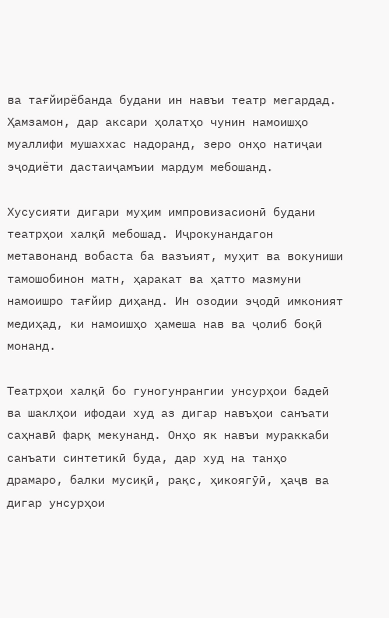ва тағйирёбанда будани ин навъи театр мегардад. Ҳамзамон, дар аксари ҳолатҳо чунин намоишҳо муаллифи мушаххас надоранд, зеро онҳо натиҷаи эҷодиёти дастаиҷамъии мардум мебошанд.

Хусусияти дигари муҳим импровизасионӣ будани театрҳои халқӣ мебошад. Иҷрокунандагон метавонанд вобаста ба вазъият, муҳит ва вокуниши тамошобинон матн, ҳаракат ва ҳатто мазмуни намоишро тағйир диҳанд. Ин озодии эҷодӣ имконият медиҳад, ки намоишҳо ҳамеша нав ва ҷолиб боқӣ монанд.

Театрҳои халқӣ бо гуногунрангии унсурҳои бадеӣ ва шаклҳои ифодаи худ аз дигар навъҳои санъати саҳнавӣ фарқ мекунанд. Онҳо як навъи мураккаби санъати синтетикӣ буда, дар худ на танҳо драмаро, балки мусиқӣ, рақс, ҳикоягӯӣ, ҳаҷв ва дигар унсурҳои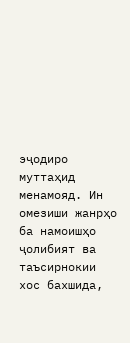эҷодиро муттаҳид менамояд. Ин омезиши жанрҳо ба намоишҳо ҷолибият ва таъсирнокии хос бахшида,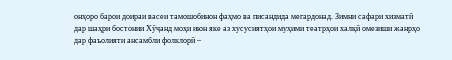онҳоро барои доираи васеи тамошобинон фаҳмо ва писандида мегардонад. Зимни сафари хизматӣ дар шаҳри бостонии Хӯҷанд моҳи июн яке аз хусусиятҳои муҳими театрҳои халқӣ омезиши жанрҳо дар фаъолияти ансамбли фолклорӣ –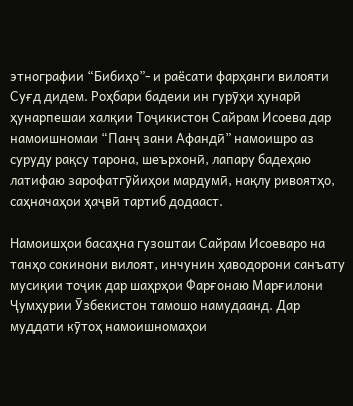этнографии “Бибиҳо”- и раёсати фарҳанги вилояти Суғд дидем. Роҳбари бадеии ин гурӯҳи ҳунарӣ ҳунарпешаи халқии Тоҷикистон Сайрам Исоева дар намоишномаи “Панҷ зани Афандӣ” намоишро аз суруду рақсу тарона, шеърхонӣ, лапару бадеҳаю латифаю зарофатгӯйиҳои мардумӣ, нақлу ривоятҳо, саҳначаҳои ҳаҷвӣ тартиб додааст.

Намоишҳои басаҳна гузоштаи Сайрам Исоеваро на танҳо сокинони вилоят, инчунин ҳаводорони санъату мусиқии тоҷик дар шаҳрҳои Фарғонаю Марғилони Ҷумҳурии Ӯзбекистон тамошо намудаанд. Дар муддати кӯтоҳ намоишномаҳои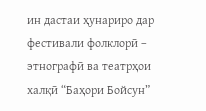ин дастаи ҳунариро дар фестивали фолклорӣ – этнографӣ ва театрҳои халқӣ “Баҳори Бойсун”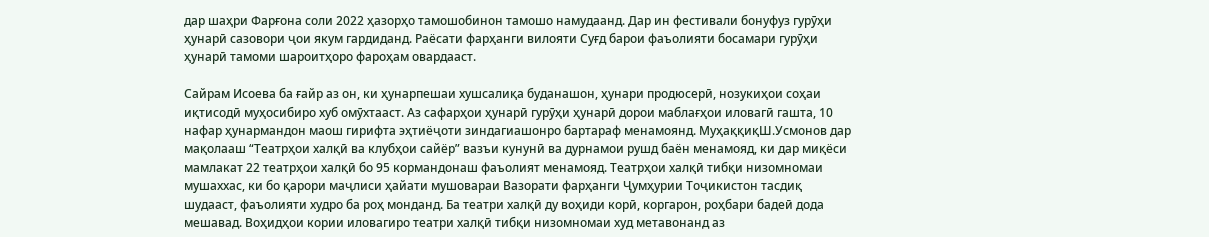дар шаҳри Фарғона соли 2022 ҳазорҳо тамошобинон тамошо намудаанд. Дар ин фестивали бонуфуз гурӯҳи ҳунарӣ сазовори ҷои якум гардиданд. Раёсати фарҳанги вилояти Суғд барои фаъолияти босамари гурӯҳи ҳунарӣ тамоми шароитҳоро фароҳам овардааст.

Сайрам Исоева ба ғайр аз он, ки ҳунарпешаи хушсалиқа буданашон, ҳунари продюсерӣ, нозукиҳои соҳаи иқтисодӣ муҳосибиро хуб омӯхтааст. Аз сафарҳои ҳунарӣ гурӯҳи ҳунарӣ дорои маблағҳои иловагӣ гашта, 10 нафар ҳунармандон маош гирифта эҳтиёҷоти зиндагиашонро бартараф менамоянд. МуҳаққиқШ.Усмонов дар мақолааш “Театрҳои халқӣ ва клубҳои сайёр” вазъи кунунӣ ва дурнамои рушд баён менамояд, ки дар миқёси мамлакат 22 театрҳои халқӣ бо 95 кормандонаш фаъолият менамояд. Театрҳои халқӣ тибқи низомномаи мушаххас, ки бо қарори маҷлиси ҳайати мушовараи Вазорати фарҳанги Ҷумҳурии Тоҷикистон тасдиқ шудааст, фаъолияти худро ба роҳ монданд. Ба театри халқӣ ду воҳиди корӣ, коргарон, роҳбари бадеӣ дода мешавад. Воҳидҳои кории иловагиро театри халқӣ тибқи низомномаи худ метавонанд аз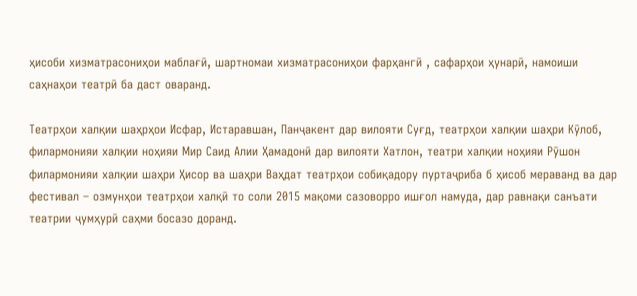ҳисоби хизматрасониҳои маблағӣ, шартномаи хизматрасониҳои фарҳангӣ , сафарҳои ҳунарӣ, намоиши саҳнаҳои театрӣ ба даст оваранд.

Театрҳои халқии шаҳрҳои Исфар, Истаравшан, Панҷакент дар вилояти Суғд, театрҳои халқии шаҳри Кӯлоб, филармонияи халқии ноҳияи Мир Саид Алии Ҳамадонӣ дар вилояти Хатлон, театри халқии ноҳияи Рӯшон филармонияи халқии шаҳри Ҳисор ва шаҳри Ваҳдат театрҳои собиқадору пуртаҷриба б ҳисоб мераванд ва дар фестивал – озмунҳои театрҳои халқӣ то соли 2015 мақоми сазоворро ишғол намуда, дар равнақи санъати театрии ҷумҳурӣ саҳми босазо доранд.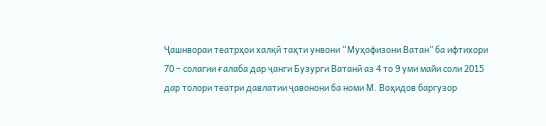Ҷашнвораи театрҳои халқӣ таҳти унвони “Муҳофизони Ватан” ба ифтихори 70 – солагии ғалаба дар ҷанги Бузурги Ватанӣ аз 4 то 9 уми майи соли 2015 дар толори театри давлатии ҷавонони ба номи М. Воҳидов баргузор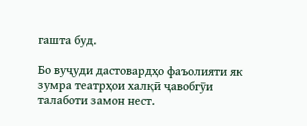гашта буд.

Бо вуҷуди дастовардҳо фаъолияти як зумра театрҳои халқӣ ҷавобгӯи талаботи замон нест.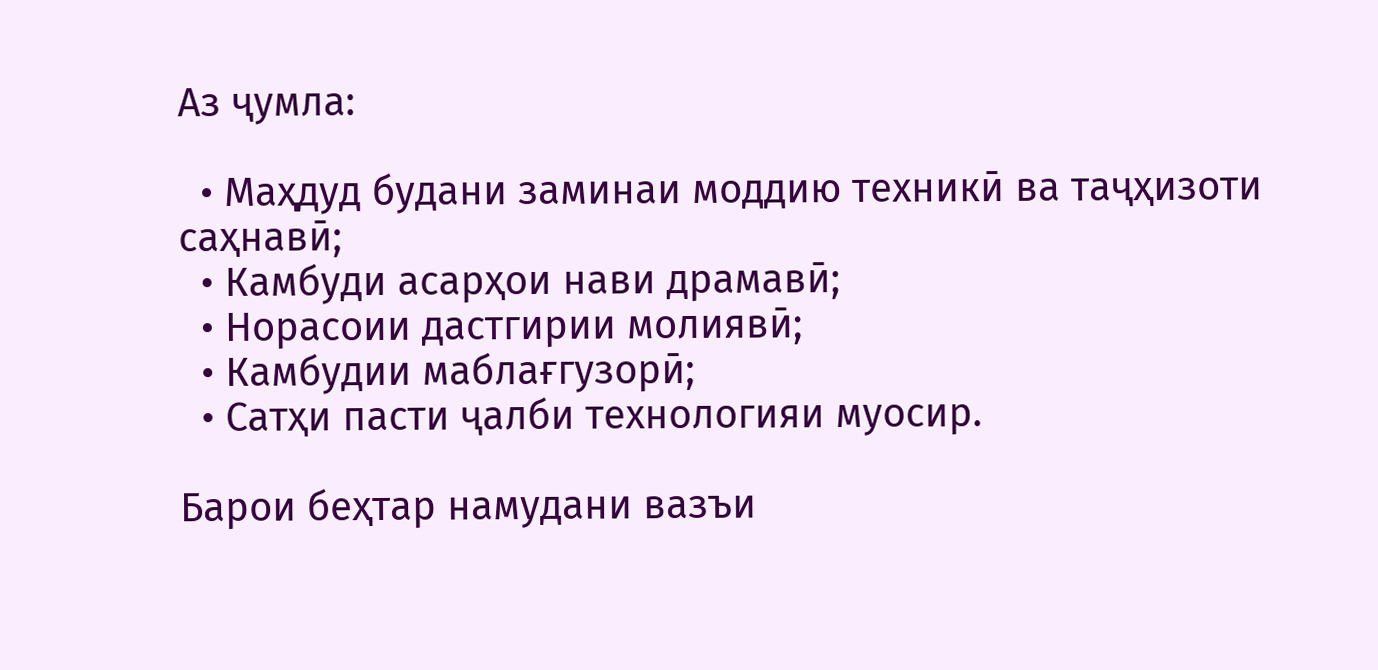Аз ҷумла:

  • Маҳдуд будани заминаи моддию техникӣ ва таҷҳизоти саҳнавӣ;
  • Камбуди асарҳои нави драмавӣ;
  • Норасоии дастгирии молиявӣ;
  • Камбудии маблағгузорӣ;
  • Сатҳи пасти ҷалби технологияи муосир.

Барои беҳтар намудани вазъи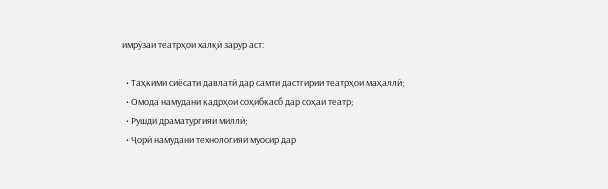имрӯзаи театрҳои халқӣ зарур аст:

  • Таҳкими сиёсати давлатӣ дар самти дастгирии театрҳои маҳаллӣ;
  • Омода намудани кадрҳои соҳибкасб дар соҳаи театр;
  • Рушди драматургияи миллӣ;
  • Ҷорӣ намудани технологияи муосир дар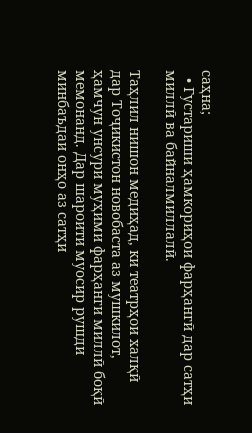саҳна;
  • Густариши ҳамкориҳои фарҳангӣ дар сатҳи миллӣ ва байналмиллалӣ.

Таҳлил нишон медиҳад, ки театрҳои халқӣ дар Тоҷикистон новобаста аз мушкилот, ҳамчун унсури муҳими фарҳанги миллӣ боқӣ мемонанд. Дар шароити муосир рушди минбаъдаи онҳо аз сатҳи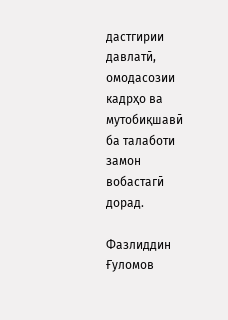дастгирии давлатӣ, омодасозии кадрҳо ва мутобиқшавӣ ба талаботи замон вобастагӣ дорад.

Фазлиддин Ғуломов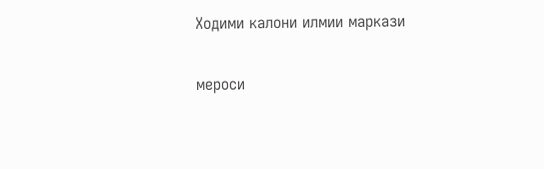Ходими калони илмии маркази

мероси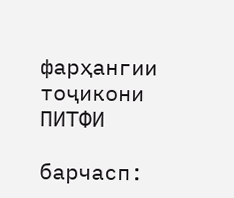фарҳангии тоҷикони ПИТФИ

барчасп: